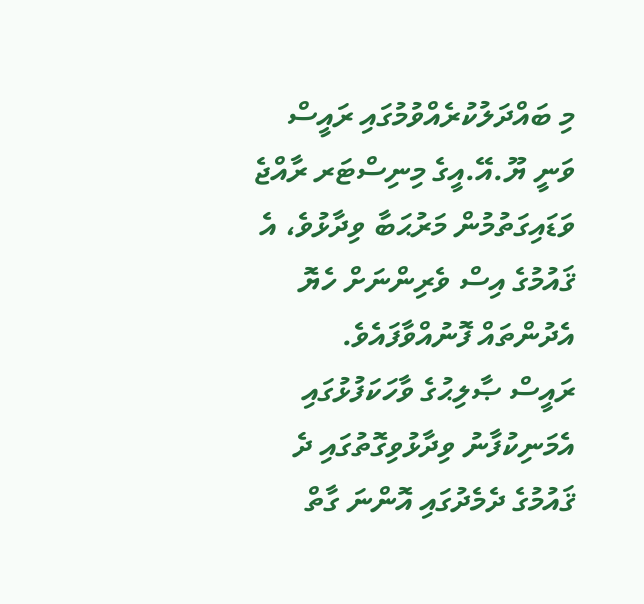މި ބައްދަލުކުރެއްވުމުގައި ރައީސް ވަނީ ޔޫ.އޭ.އީގެ މިނިސްޓަރ ރާއްޖެ ވަޑައިގަތުމުން މަރުޙަބާ ވިދާޅުވެ، އެ ޤައުމުގެ އިސް ވެރިންނަށް ހެޔޮ އެދުންތައް ފޮނުއްވާފައެވެ.
ރައީސް ޞާލިޙުގެ ވާހަކަފުޅުގައި އެމަނިކުފާނު ވިދާޅުވިގޮތުގައި ދެ ޤައުމުގެ ދެމެދުގައި އޮންނަ ގާތް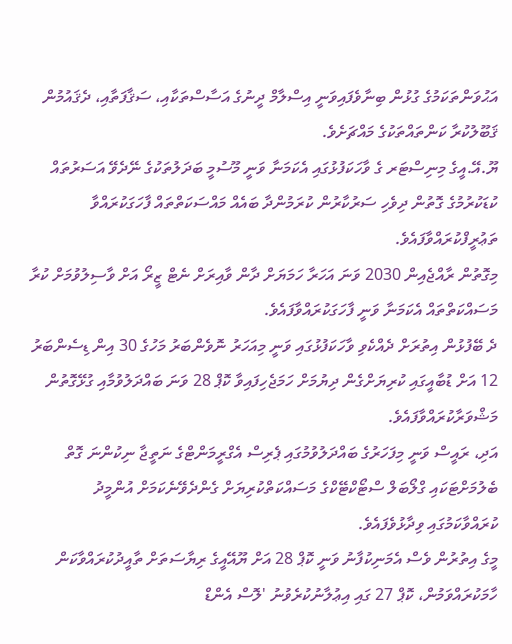އަޙުވަންތަކަމުގެ ގުޅުން ބިނާވެފައިވަނީ އިސްލާމް ދީނުގެ އަސާސްތަކާއި، ސަޤާފަތާއި، ދެޤައުމުން ޤަބޫލުކުރާ ކަންތައްތަކުގެ މައްޗަށެވެ.
ޔޫ.އޭ.އީގެ މިނިސްޓަރ ގެ ވާހަކަފުޅުގައި އެކަމަނާ ވަނީ މޫސުމީ ބަދަލުތަކުގެ ނޭދެވޭ އަސަރުތައް ކުޑަކުރުމުގެ ގޮތުން ދިވެހި ސަރުކާރުން ކުރަމުންދާ ބައެއް މައްސަކަތްތައް ފާހަގަކުރައްވާ ތަޢުރީފްކުރައްވާފައެވެ.
މިގޮތުން ރާއްޖެއިން 2030 ވަނަ އަހަރާ ހަމަޔަށް ދާން ވާއިރަށް ނެޓް ޒީރޯ އަށް ވާސިލުވުމަށް ކުރާ މަސައްކަތްތައް އެކަމަނާ ވަނީ ފާހަގަކުރައްވާފައެވެ.
ދެ ބޭފުޅުން އިތުރަށް ދެއްކެވި ވާހަކަފުޅުގައި ވަނީ މިއަހަރު ނޮވެންބަރު މަހުގެ 30 އިން ޑިސެންބަރު 12 އަށް ޑުބާއީގައި ކުރިޔަށްގެން ދިޔުމަށް ހަމަޖެހިފައިވާ ކޮޕް 28 ވަނަ ބައްދަލުވުމާއި ގުޅޭގޮތުން މަޝްވަރާކުރައްވާފައެވެ.
އަދި، ރައީސް ވަނީ މިފަހަރުގެ ބައްދަލުވުމުގައި ޕެރިސް އެގްރީމަންޓްގެ ނަތީޖާ ނިކުންނަ ގޮތް ބެލުމަށްޓަކައި ގްލޯބަލް ސްޓޯކްޓޭކްގެ މަސައްކަތްކުރިޔަށް ގެންދެވޭނެކަމަށް އުންމީދު ކުރައްވާކަމުގައި ވިދާޅުވެފައެވެ.
މީގެ އިތުރުން ވެސް އެމަނިކުފާނު ވަނީ ކޮޕް 28 އަށް ޔޫއޭއީގެ ރިޔާސަތަށް ތާއީދުކުރައްވާކަން ހާމަކުރައްވަމުން، ކޮޕް 27 ގައި އިޢުލާނުކުރެވުނު 'ލޮސް އެންޑް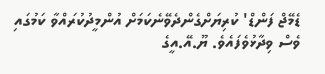ޑެމޭޖް ފަންޑް' ކުރިޔަށްގެންދެވޭނެކަމަށް އުންމީދުކުރައްވާ ކަމުގައި ވެސް ވިދާޅުވެފައެވެ. ޔޫ.އޭ.އީގެ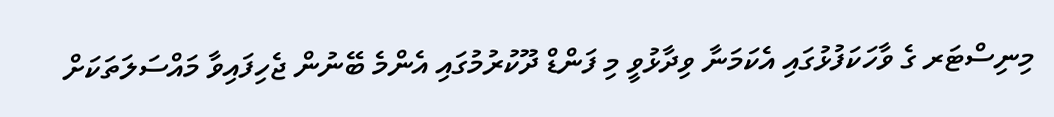މިނިސްޓަރ ގެ ވާހަކަފުޅުގައި އެކަމަނާ ވިދާޅުވީ މި ފަންޑް ދޫކުރުމުގައި އެންމެ ބޭނުން ޖެހިފައިވާ މައްސަލަތަކަށް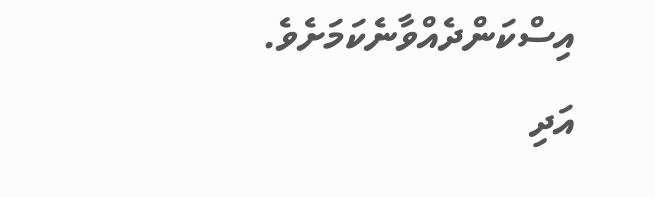އިސްކަންދެއްވާނެކަމަށެވެ.
އަދި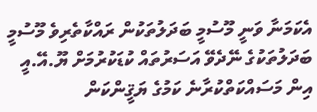އެކަމަނާ ވަނީ މޫސުމީ ބަދަލުތަކުން ރައްކާތެރިވެ މޫސުމީ ބަދަލުތަކުގެ ނޭދެވޭ އަސަރުތައް ކުޑަކުރުމަށް ޔޫ.އޭ.އީ އިން މަސައްކަތްކުރާނެ ކަމުގެ ޔަޤީންކަން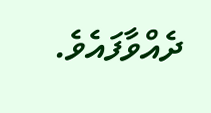ދެއްވާފައެވެ.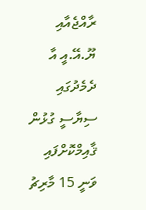ރާއްޖެއާއި ޔޫ.އޭ.އީ އާ ދެމެދުގައި ސިޔާސީ ގުޅުން ޤާއިމްކޮށްފައި ވަނީ 15 މާރިޗު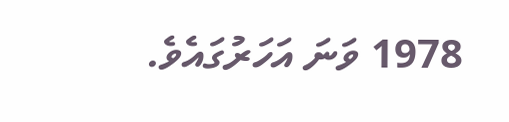1978 ވަނަ އަހަރުގައެވެ.